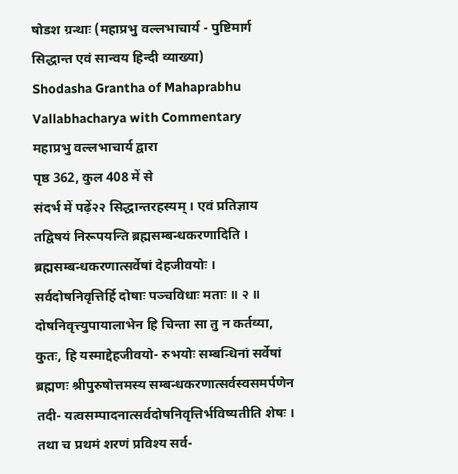षोडश ग्रन्थाः (महाप्रभु वल्लभाचार्य - पुष्टिमार्ग सिद्धान्त एवं सान्वय हिन्दी व्याख्या)
Shodasha Grantha of Mahaprabhu Vallabhacharya with Commentary
महाप्रभु वल्लभाचार्य द्वारा
पृष्ठ 362, कुल 408 में से
संदर्भ में पढ़ें२२ सिद्धान्तरहस्यम् । एवं प्रतिज्ञाय तद्विषयं निरूपयन्ति ब्रह्मसम्बन्धकरणादिति । ब्रह्मसम्बन्धकरणात्सर्वेषां देहजीवयोः । सर्वदोषनिवृत्तिर्हि दोषाः पञ्चविधाः मताः ॥ २ ॥ दोषनिवृत्त्युपायालाभेन हि चिन्ता सा तु न कर्तव्या, कुतः, हि यस्माद्देहजीवयो- रुभयोः सम्बन्धिनां सर्वेषां ब्रह्मणः श्रीपुरुषोत्तमस्य सम्बन्धकरणात्सर्वस्वसमर्पणेन तदी- यत्वसम्पादनात्सर्वदोषनिवृत्तिर्भविष्यतीति शेषः । तथा च प्रथमं शरणं प्रविश्य सर्व-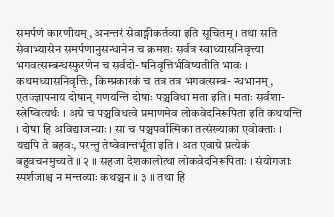समर्पणं कारणीयम्, अनन्तरं सेवाङ्गीकर्तव्या इति सूचितम् । तथा सति सेवाभ्यासेन समर्पणानुसन्धानेन च क्रमशः सर्वत्र स्वाध्यासनिवृत्त्या भगवत्सम्बन्धस्फुरणेन च सर्वदो- षनिवृत्तिर्भविष्यतीति भावः । कथमध्यासनिवृत्तिः, किम्प्रकारकं च तत्र तत्र भगवत्सम्ब- न्धभानम्, एतज्ज्ञापनाय दोषान् गणयन्ति दोषाः पञ्चविधा मता इति। मताः सर्वशा- स्त्रेष्वित्यर्थः । अग्रे च पञ्चविधत्वे प्रमाणमेव लोकवेदनिरूपिता इति कथयन्ति । दोषा हि अविद्याजन्याः । सा च पञ्चपर्वात्मिका तत्संख्याका एवोक्ताः । यद्यपि ते बहवः, परन्तु तेष्वेवान्तर्भूता इति । अत एवाग्रे प्रत्येकं बहुवचनमुच्यते ॥ २ ॥ सहजा देशकालोत्था लोकवेदनिरूपिताः । संयोगजाः स्पर्शजाश्च न मन्तव्याः कथञ्चन ॥ ३ ॥ तथा हि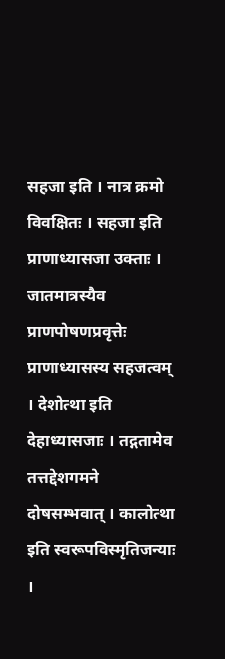सहजा इति । नात्र क्रमो विवक्षितः । सहजा इति प्राणाध्यासजा उक्ताः । जातमात्रस्यैव प्राणपोषणप्रवृत्तेः प्राणाध्यासस्य सहजत्वम् । देशोत्था इति देहाध्यासजाः । तद्गतामेव तत्तद्देशगमने दोषसम्भवात् । कालोत्था इति स्वरूपविस्मृतिजन्याः ।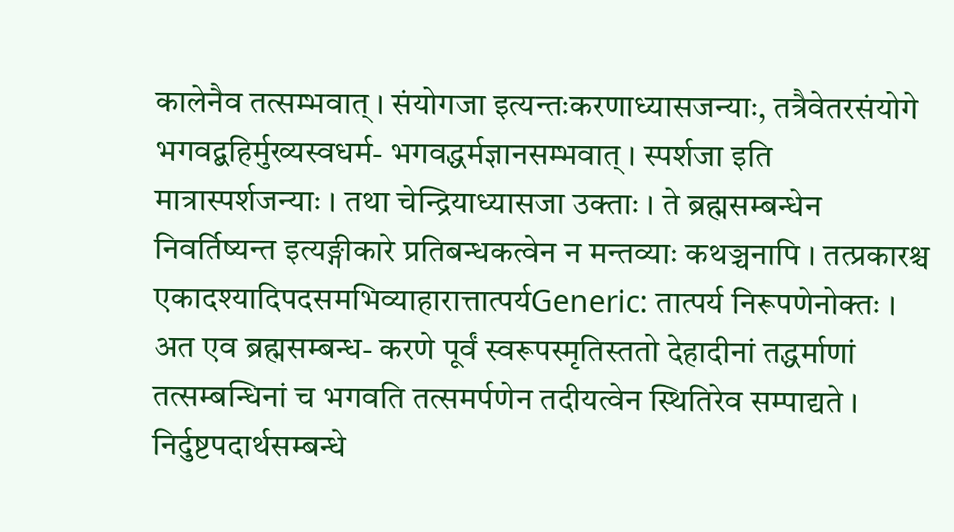कालेनैव तत्सम्भवात् । संयोगजा इत्यन्तःकरणाध्यासजन्याः, तत्रैवेतरसंयोगे भगवद्बहिर्मुख्यस्वधर्म- भगवद्धर्मज्ञानसम्भवात् । स्पर्शजा इति मात्रास्पर्शजन्याः । तथा चेन्द्रियाध्यासजा उक्ताः । ते ब्रह्मसम्बन्धेन निवर्तिष्यन्त इत्यङ्गीकारे प्रतिबन्धकत्वेन न मन्तव्याः कथञ्चनापि । तत्प्रकारश्च एकादश्यादिपदसमभिव्याहारात्तात्पर्यGeneric: तात्पर्य निरूपणेनोक्तः । अत एव ब्रह्मसम्बन्ध- करणे पूर्वं स्वरूपस्मृतिस्ततो देहादीनां तद्धर्माणां तत्सम्बन्धिनां च भगवति तत्समर्पणेन तदीयत्वेन स्थितिरेव सम्पाद्यते । निर्दुष्टपदार्थसम्बन्धे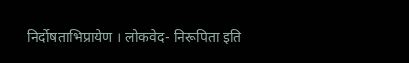निर्दोषताभिप्रायेण । लोकवेद- निरूपिता इति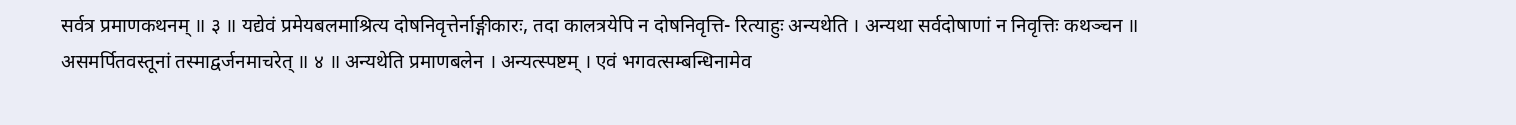सर्वत्र प्रमाणकथनम् ॥ ३ ॥ यद्येवं प्रमेयबलमाश्रित्य दोषनिवृत्तेर्नाङ्गीकारः, तदा कालत्रयेपि न दोषनिवृत्ति- रित्याहुः अन्यथेति । अन्यथा सर्वदोषाणां न निवृत्तिः कथञ्चन ॥ असमर्पितवस्तूनां तस्माद्वर्जनमाचरेत् ॥ ४ ॥ अन्यथेति प्रमाणबलेन । अन्यत्स्पष्टम् । एवं भगवत्सम्बन्धिनामेव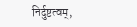निर्दुष्टत्वम्,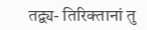तद्व्य- तिरिक्तानां तु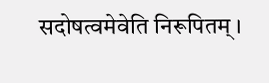सदोषत्वमेवेति निरूपितम् ।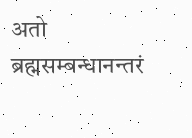अतो ब्रह्मसम्बन्धानन्तरं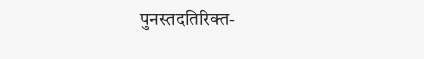पुनस्तदतिरिक्त-